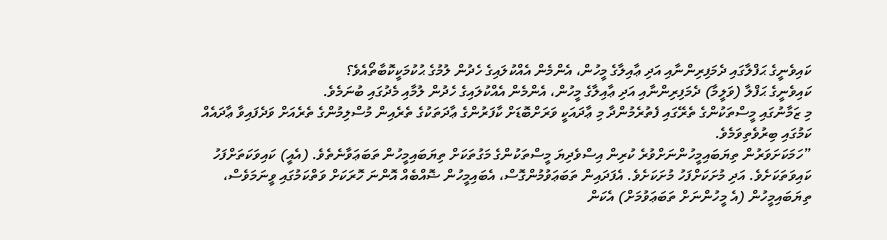ކައިވެނީގެ ޙަފްލާގައި ދެމަފިރިންނާއި އަދި ޢާއިލާގެ މީހުން، އެންމެން އެއްކުލައިގެ ހެދުން ލުމުގެ ޙުކުމަކީކޮބާތޯއެވެ؟
ކައިވެނީގެ ޙަފްލާ (ވަލީމާ) ދެމަފިރިންނާއި އަދި ޢާއިލާގެ މީހުން، އެންމެން އެއްކުލައިގެ ހެދުން ލުމާއި މެދުގައި ބުނަމެވެ.
މި ޒަމާނުގައި މީސްތަކުންގެ ތެރޭގައި ފެތުރެމުންދާ މި ޢާދައަކީ ވަރަށްބޮޑަށް ކާފަރުންގެ ޢާދަތަކުގެ ތެރެއިން މުސްލިމުންގެ ތެރެއަށް ވަދެފައިވާ ޢާދައެއް ކަމުގައި ބިރުވެތިވަމެވެ.
”ހަމަކަށަވަރުން ތިޔަބައިމީހުންނަށްވުރެ ކުރިން އިސްވެދިޔަ މީސްތަކުންގެ މަގުތަކަށް ތިޔަބައިމީހުން ތަބަޢަވާނެތެވެ. (އެއީ) ކައިވަކަތަށްފަހު ކައިވަތަކަށެވެ. އަދި މުށަކަށްފަހު މުށަކަށެވެ. އެފަދައިން ތަބަޢަވުމުންގޮސް، އެބައިމީހުން ޟޮއްބެއް އޮންނަ ހޮރަކަށް ވަތްކަމުގައި ވީނަމަވެސް، ތިޔަބައިމީހުން (އެ މީހުންނަށް ތަބަޢަވުމަށް) އެކަން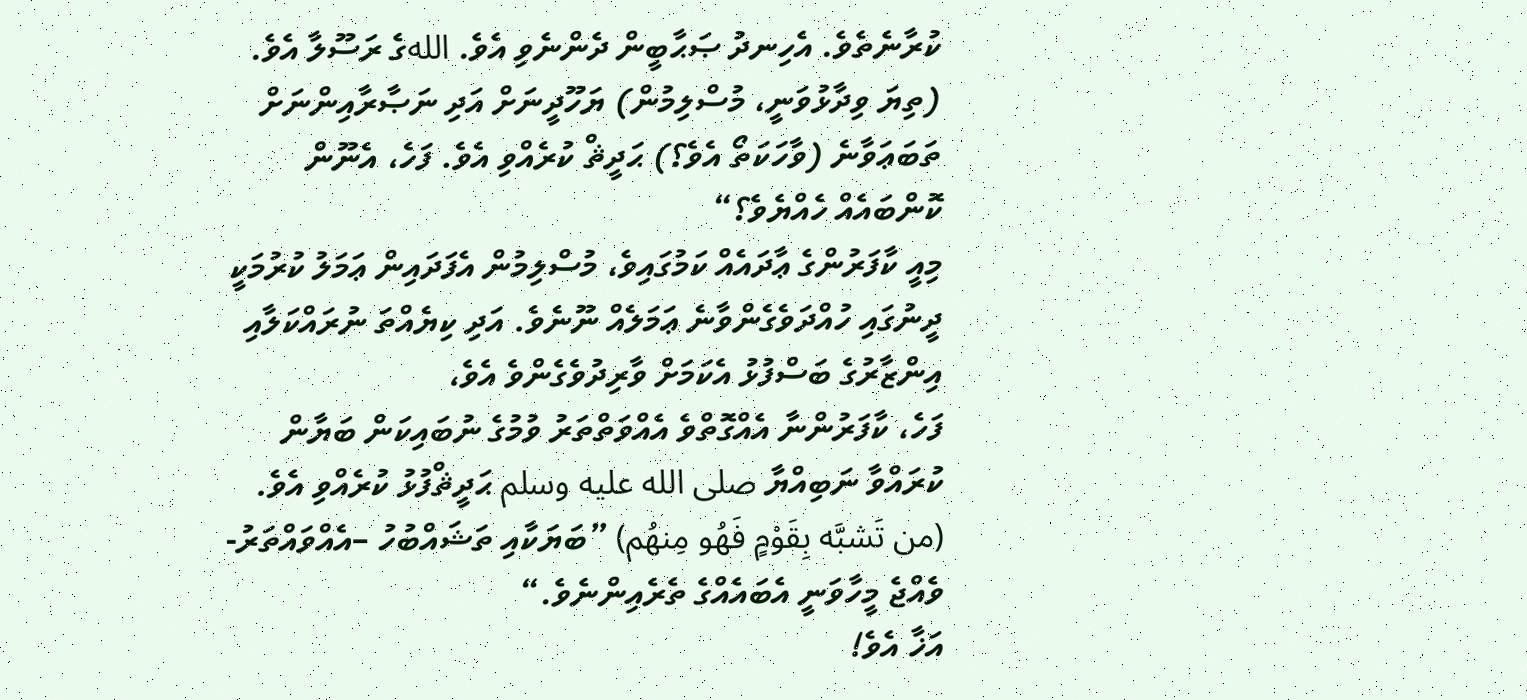ކުރާނެތެވެ. އެހިނދު ޞަޙާބީން ދެންނެވި އެވެ. اللهގެ ރަސޫލާ އެވެ. (ތިޔަ ވިދާޅުވަނީ، މުސްލިމުން) ޔަހޫދީނަށް އަދި ނަޞާރާއިންނަށް ތަބަޢަވާނެ (ވާހަކަތޯ އެވެ؟) ޙަދީޘް ކުރެއްވި އެވެ. ފަހެ، އެނޫން ކޮންބައެއް ހެއްޔެވެ؟“
މިއީ ކާފަރުންގެ ޢާދައެއް ކަމުގައިވެ، މުސްލިމުން އެފަދައިން ޢަމަލު ކުރުމަކީ ދީނުގައި ހުއްދަވެގެންވާނެ ޢަމަލެއް ނޫނެވެ. އަދި ކިޔެއްތަ ނުރައްކަލާއި އިންޒާރުގެ ބަސްފުޅު އެކަމަށް ވާރިދުވެގެންވެ އެވެ،
ފަހެ، ކާފަރުންނާ އެއްގޮތްވެ އެއްވަތްތަރު ވުމުގެ ނުބައިކަން ބަޔާން ކުރައްވާ ނަބިއްޔާ صلى الله عليه وسلم ޙަދީޘްފުޅު ކުރެއްވި އެވެ. (من تَشبَّه بِقَوْمٍ فَهُو مِنهُم) ”ބަޔަކާއި ތަޝައްބުހު –އެއްވައްތަރު- ވެއްޖެ މީހާވަނީ އެބައެއްގެ ތެރެއިންނެވެ.“
އަޚާ އެވެ!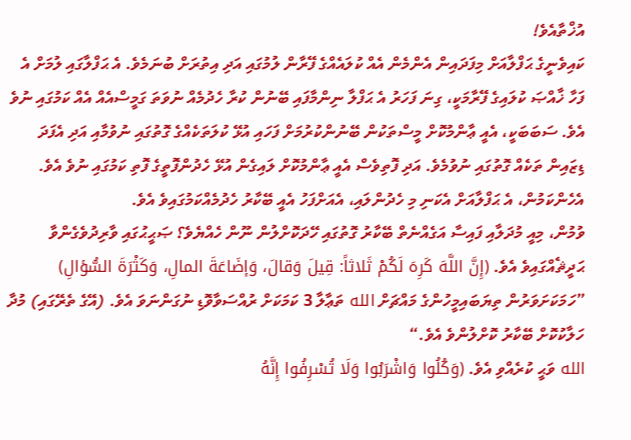އުޚްތާއެވެ!
ކައިވެނީގެ ޙަފްލާއަށް މިފަދައިން އެންމެން އެއް ކުލައެއްގެ ފޭރާން ލުމުގައި އަދި އިތުރަށް ބުނަމެވެ. އެ ޙަފްލާގައި ލުމަށް އެ ފަހާ ޚާއްޞަ ކުލައިގެ ފޭރާމަކީ، ގިނަ ފަހަރު އެ ޙަފްލާ ނިންމާފައި ބޭނުން ކުރާ ހެދުމެއް ނުވަތަ ގަމީސްއެއް އެއް ކަމުގައި ނުވެ އެވެ. ސަބަބަކީ، އެއީ ޢާންމުކޮށް މީސްތަކުން ބޭނުންކުރުމަށް ފަހައި އުޅޭ ކުލަތަކެއްގެ ގޮތުގައި ނުވުމާއި އަދި އެފަދަ ޑިޒައިން ތަކެއް ގޮތުގައި ނުވުމެވެ. އަދި ފޮތިވެސް އެއީ ޢާންމުކޮށް ލައިގެން އުޅޭ ހެދުންފޮތީގެ ފޮތި ކަމުގައި ނުވެ އެވެ. އެހެންކަމުން، އެ ޙަފްލާއަށް އެކަނި މި ހެދުންލައި، އެއަށްފަހު އެއީ ބޭކާރު ހެދުމެއްކަމުގައިވެ އެވެ.
ވުމުން، މިއީ މުދަލާއި ފައިސާ އަގެއްނެތް ބޭކާރު ގޮތުގައި ހޭދަކޮށްލުން ނޫން ހެއްޔެވެ؟ ޞަޙީޙުގައި ވާރިދުވެގެންވާ ޙަދީޘެއްގައިވެ އެވެ. (إِنَّ اللَّهَ كَرِهَ لَكُمْ ثَلاثاً: قِيلَ وَقالَ، وَإضَاعَةَ المالِ، وَكَثْرَةَ السُّؤالِ) ”ހަމަކަށަވަރުން ތިޔަބައިމީހުންގެ މައްޗަށް الله ތަޢާލާ 3 ކަމަކަށް ރުއްސަވާވޮޑި ނުގަންނަވަ އެވެ. (އޭގެ ތެރޭގައި) މުދާ ހަލާކުކޮށް ބޭކާރު ކޮށްލުންވެ އެވެ.“
الله ވަޙީ ކުރެއްވި އެވެ. (وَكُلُوا وَاشْرَبُوا وَلَا تُسْرِفُوا إِنَّهُ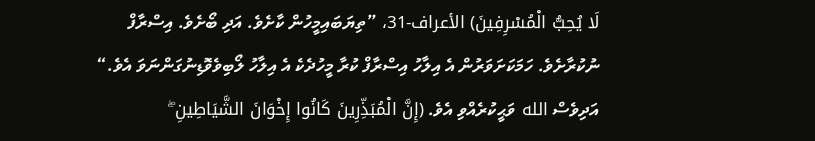لَا يُحِبُّ الْمُسْرِفِينَ) الأعراف-31، ”ތިޔަބައިމީހުން ކާށެވެ. އަދި ބޯށެވެ. އިސްރާފް ނުކުރާށެވެ. ހަމަކަށަވަރުން އެ އިލާހު އިސްރާފް ކުރާ މީހުދެކެ އެ އިލާހު ލޯބިވެވޮޑިނުގަންނަވަ އެވެ.“
އަދިވެސް الله ވަޙީކުރެއްވި އެވެ. (إِنَّ الْمُبَذِّرِينَ كَانُوا إِخْوَانَ الشَّيَاطِينِ ۖ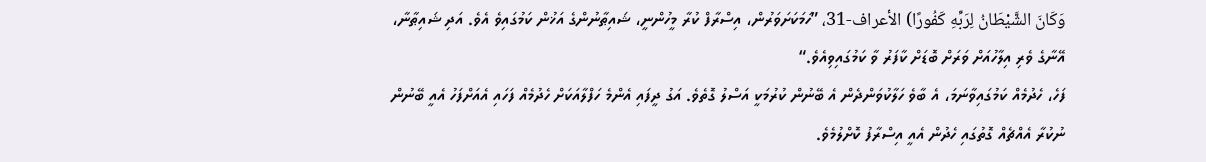وَكَانَ الشَّيْطَانُ لِرَبِّهِ كَفُورًا) الأعراف-31، ”ހަމަކަށަވަރުން، އިސްރާފް ކުރާ މީހުންނީ، ޝައިޠާނުންގެ އަޚުން ކަމުގައިވެ އެވެ. އަދި ޝައިޠާނާ، އޭނާގެ ވެރި އިލާހުއަށް ވަރަށް ބޮޑަށް ކާފަރު ވާ ކަމުގައިވިއެވެ.“
ފަހެ، ހެދުމެއް ކަމުގައިވާނަމަ، އެ ބާވެ ހަލާކުވަންދެން އެ ބޭނުން ކުރުމަކީ އަސްލު ގޮތެވެ. އަގު ދީފައި އެންމެ ހަފްލާއަކަށް ހެދުމެއް ފަހައި އެއަށްފަހު އެއީ ބޭނުން ނުކުރާ އެއްޗެއް ގޮތުގައި ހެދުން އެއީ އިސްރާފު ކޮށްލުމެވެ.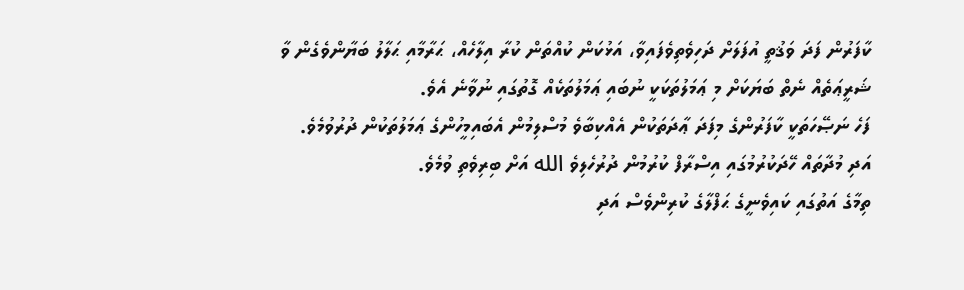ކާފަރުން ފަދަ ވަޤުތީ އުފަލަށް ދަހިވެތިވެފައިވާ، އަޅުކަން ކުއްތަން ކުރާ އިލާހެއް، ޙަރާމާއި ޙަލާލު ބަޔާންވެގެން ވާ ޝަރީޢަތެއް ނެތް ބަޔަކަށް މި ޢަމަލުތަކަކީ ނުބައި ޢަމަލުތަކެއް ގޮތުގައި ނުވާނެ އެވެ.
ފަހެ ނަޞޭހަތަކީ ކާފަރުންގެ މިފަދަ ޢާދަތަކުން އެއްކިބާވެ މުސްލިމުން އެބައިމީހުންގެ ޢަމަލުތަކުން ދުރުވުމެވެ.
އަދި މުދާތައް ހޭދަކުރުމުގައި އިސްރާފް ކުރުމުން ދުރުހެލިވެ الله އަށް ބިރިވެތި ވުމެވެ.
ތިމާގެ އަތުގައި ކައިވެނީގެ ޙަފްލާގެ ކުރިންވެސް އަދި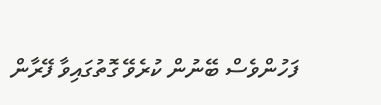ފަހުންވެސް ބޭނުން ކުރެވޭ ގޮތުގައިވާ ފޭރާން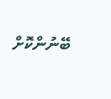ބޭނުންކޮށް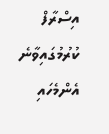އިސްރާފް ކުރުމުގައިވާނެ އެންމެހައި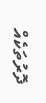ދޮރުތަކެއް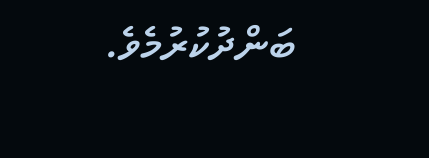ބަންދުކުރުމެވެ.